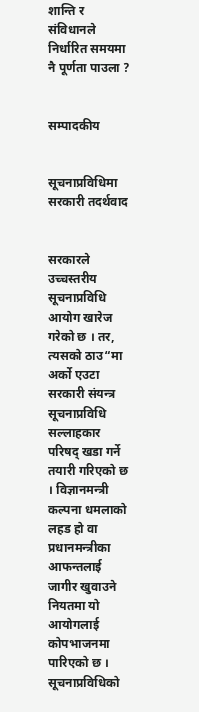शान्ति र संविधानले निर्धारित समयमा नै पूर्णता पाउला ?


सम्पादकीय


सूचनाप्रविधिमा सरकारी तदर्थवाद


सरकारले उच्चस्तरीय सूचनाप्रविधि आयोग खारेज गरेको छ । तर, त्यसको ठाउ“मा अर्को एउटा सरकारी संयन्त्र सूचनाप्रविधि सल्लाहकार परिषद् खडा गर्ने तयारी गरिएको छ । विज्ञानमन्त्री कल्पना धमलाको लहड हो वा प्रधानमन्त्रीका आफन्तलाई जागीर खुवाउने नियतमा यो आयोगलाई कोपभाजनमा पारिएको छ । सूचनाप्रविधिको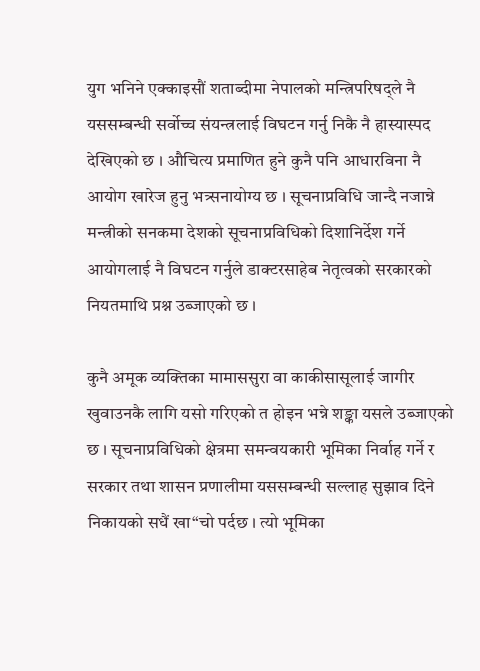युग भनिने एक्काइसौं शताब्दीमा नेपालको मन्त्रिपरिषद्ले नै यससम्बन्धी सर्वोच्च संयन्त्रलाई विघटन गर्नु निकै नै हास्यास्पद देखिएको छ । औचित्य प्रमाणित हुने कुनै पनि आधारविना नै आयोग खारेज हुनु भत्र्सनायोग्य छ । सूचनाप्रविधि जान्दै नजान्ने मन्त्रीको सनकमा देशको सूचनाप्रविधिको दिशानिर्देश गर्ने आयोगलाई नै विघटन गर्नुले डाक्टरसाहेब नेतृत्वको सरकारको नियतमाथि प्रश्न उब्जाएको छ ।

कुनै अमूक व्यक्तिका मामाससुरा वा काकीसासूलाई जागीर खुवाउनकै लागि यसो गरिएको त होइन भन्ने शङ्का यसले उब्जाएको छ । सूचनाप्रविधिको क्षेत्रमा समन्वयकारी भूमिका निर्वाह गर्ने र सरकार तथा शासन प्रणालीमा यससम्बन्धी सल्लाह सुझाव दिने निकायको सधैं खा“चो पर्दछ । त्यो भूमिका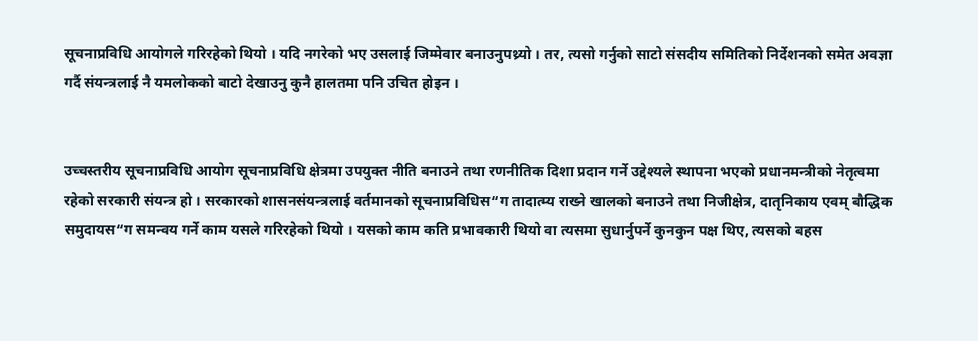सूचनाप्रविधि आयोगले गरिरहेको थियो । यदि नगरेको भए उसलाई जिम्मेवार बनाउनुपथ्र्यो । तर, त्यसो गर्नुको साटो संसदीय समितिको निर्देशनको समेत अवज्ञा गर्दै संयन्त्रलाई नै यमलोकको बाटो देखाउनु कुनै हालतमा पनि उचित होइन ।


उच्चस्तरीय सूचनाप्रविधि आयोग सूचनाप्रविधि क्षेत्रमा उपयुक्त नीति बनाउने तथा रणनीतिक दिशा प्रदान गर्ने उद्देश्यले स्थापना भएको प्रधानमन्त्रीको नेतृत्वमा रहेको सरकारी संयन्त्र हो । सरकारको शासनसंयन्त्रलाई वर्तमानको सूचनाप्रविधिस“ग तादात्म्य राख्ने खालको बनाउने तथा निजीक्षेत्र, दातृनिकाय एवम् बौद्धिक समुदायस“ग समन्वय गर्ने काम यसले गरिरहेको थियो । यसको काम कति प्रभावकारी थियो वा त्यसमा सुधार्नुपर्ने कुनकुन पक्ष थिए, त्यसको बहस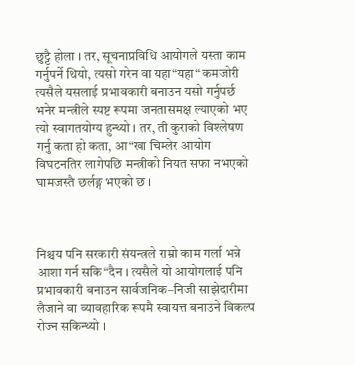छुट्टै होला । तर, सूचनाप्रविधि आयोगले यस्ता काम गर्नुपर्ने थियो, त्यसो गरेन वा यहा“यहा“ कमजोरी त्यसैले यसलाई प्रभावकारी बनाउन यसो गर्नुपर्छ भनेर मन्त्रीले स्पष्ट रूपमा जनतासमक्ष ल्याएको भए त्यो स्वागतयोग्य हुन्थ्यो । तर, ती कुराको विश्लेषण गर्नु कता हो कता, आ“खा चिम्लेर आयोग विघटनतिर लागेपछि मन्त्रीको नियत सफा नभएको घामजस्तै छर्लङ्ग भएको छ ।



निश्चय पनि सरकारी संयन्त्रले राम्रो काम गर्ला भन्ने आशा गर्न सकि“दैन । त्यसैले यो आयोगलाई पनि प्रभावकारी बनाउन सार्वजनिक–निजी साझेदारीमा लैजाने वा व्यावहारिक रूपमै स्वायत्त बनाउने विकल्प रोज्न सकिन्थ्यो ।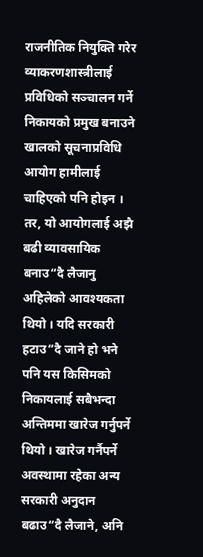राजनीतिक नियुक्ति गरेर व्याकरणशास्त्रीलाई प्रविधिको सञ्चालन गर्ने निकायको प्रमुख बनाउने खालको सूचनाप्रविधि आयोग हामीलाई चाहिएको पनि होइन । तर, यो आयोगलाई अझै बढी व्यावसायिक बनाउ“दै लैजानु अहिलेको आवश्यकता थियो । यदि सरकारी हटाउ“दै जाने हो भने पनि यस किसिमको निकायलाई सबैभन्दा अन्तिममा खारेज गर्नुपर्ने थियो । खारेज गर्नैपर्ने अवस्थामा रहेका अन्य सरकारी अनुदान बढाउ“दै लैजाने, अनि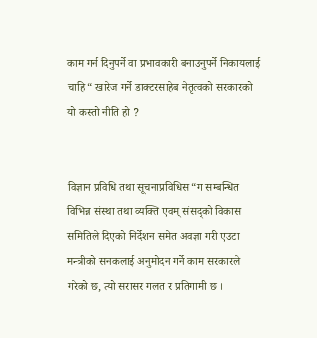काम गर्न दिनुपर्ने वा प्रभावकारी बनाउनुपर्ने निकायलाई चाहि“ खारेज गर्ने डाक्टरसाहेब नेतृत्वको सरकारको यो कस्तो नीति हो ?


विज्ञान प्रविधि तथा सूचनाप्रविधिस“ग सम्बन्धित विभिन्न संस्था तथा व्यक्ति एवम् संसद्को विकास समितिले दिएको निर्देशन समेत अवज्ञा गरी एउटा मन्त्रीको सनकलाई अनुमोदन गर्ने काम सरकारले गरेको छ, त्यो सरासर गलत र प्रतिगामी छ ।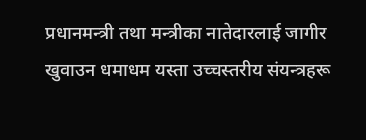प्रधानमन्त्री तथा मन्त्रीका नातेदारलाई जागीर खुवाउन धमाधम यस्ता उच्चस्तरीय संयन्त्रहरू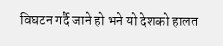विघटन गर्दै जाने हो भने यो देशको हालत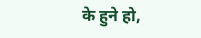के हुने हो,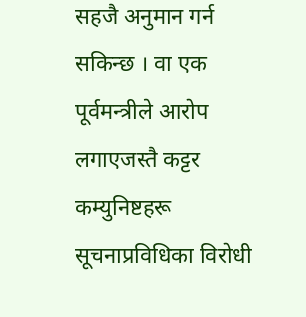सहजै अनुमान गर्न सकिन्छ । वा एक पूर्वमन्त्रीले आरोप लगाएजस्तै कट्टर कम्युनिष्टहरू सूचनाप्रविधिका विरोधी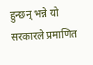हुन्छन् भन्ने यो सरकारले प्रमाणित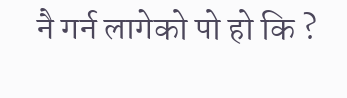नै गर्न लागेको पो हो कि ?